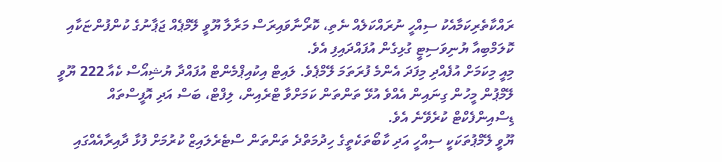ރައްކާތެރިކަމާއެކު ސިއްހީ ނުރައްކަލެއް ނެތި، ކޮރޯނާވައިރަސް މަރާލާ ޔޫވީ ލޭމްޕެއް ޖަޕާނުގެ ކުންފުންޏަކާއި ކޮލަމްބިއާ ޔުނިވަސިޓީ ގުޅިގެން އުފައްދައިފި އެވެ.
މިއީ މިކަމަށް އުފެއްދި މިފަދަ އެންމެ ފުރަތަމަ ލޭމްޕެވެ. ލައިޓް އިކުއިޕްމެންޓް އުފައްދާ ޔުޝިއޯސް ކެއާ 222 ޔޫވީ ލޭމްޕުން މީހުން ގިނައިން އެއްވެ އުޅޭ ތަންތަން ކަމަށްވާ ޓްރެއިން، ލިފްޓް، ބަސް އަދި އޮފީސްތައް ޑިސްއިންފެކްޓް ކުރެވޭނެ އެވެ.
ޔޫވީ ލޭމްޕުތަކަކީ ސިއްހީ އަދި ކާބޯތަކެތީގެ ހިދުމަތްދެ ތަންތަން ސްޓެރެލައިޒް ކުރުމަށް ފުޅާ ދާއިރާއެއްގައި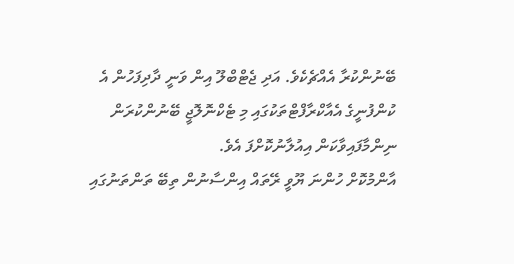ބޭނުންކުރާ އެއްޗެކެވެ. އަދި ޖެޓްބްލޫ އިން ވަނީ ދާދިފަހުން އެ ކުންފުނީގެ އެއާކްރާފްޓްތަކުގައި މި ޓެކްނޮލޮޖީ ބޭނުންކުރަން ނިންމާފައިވާކަން އިއުލާނުކޮށްފަ އެވެ.
އާންމުކޮށް ހުންނަ ޔޫވީ ރޭތައް އިންސާނުން ތިބޭ ތަންތަނުގައި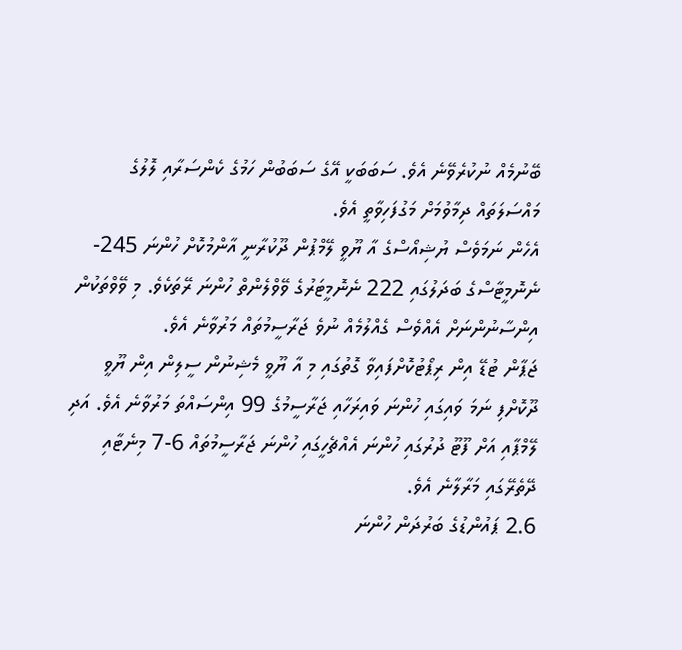ބޭނުމެއް ނުކުރެވޭނެ އެވެ. ސަބަބަކީ އޭގެ ސަބަބުން ހަމުގެ ކެންސަރާއި ލޮލުގެ މައްސަލަތައް ދިމާވުމަށް މަގުފަހިވާތީ އެވެ.
އެހެން ނަމަވެސް ޔުޝިއޯސްގެ އާ ޔޫވީ ލޭމްޕުން ދޫކުރާނީ އާންމުކޮށް ހުންނަ 245-ނެނޮމީޓާސްގެ ބަދަލުގައި 222 ނެނޮމީޓަރުގެ ވޭވްލެންތް ހުންނަ ރޭތަކެވެ. މި ވޭވްތަކުން އިންސާނުންނަށް އެއްވެސް ގެއްލުމެއް ނުވެ ޖަރާސީމުތައް މަރުވާނެ އެވެ.
ޖަޕާން ޓުޑޭ އިން ރިޕޯޓުކޮށްފައިވާ ގޮތުގައި މި އާ ޔޫވީ މެޝިނުން ސީލިން އިން ޔޫވީ ދޫކޮށްފި ނަމަ ވައިގައި ހުންނަ ވައިރަހާއި ޖަރާސީމުގެ 99 އިންސައްތަ މަރުވާނެ އެވެ. އަދި ލޭމްޕާއި އަށް ފޫޓޫ ދުރުގައި ހުންނަ އެއްޗެހީގައި ހުންނަ ޖަރާސީމުތައް 6-7 މިނެޓާއި ދޭތެރޭގައި މަރާލާނެ އެވެ.
2.6 ޕައުންޑުގެ ބަރުދަން ހުންނަ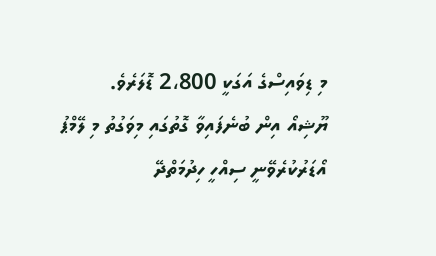މި ޑިވައިސްގެ އަގަކީ 2،800 ޑޮލަރެވެ.
ޔޫޝިއޯ އިން ބުނެފައިވާ ގޮތުގައި މިވަގުތު މި ލޭމްޕު އޯޑަރުކުރެވޭނީ ސިއްހީ ހިދުމަތްދޭ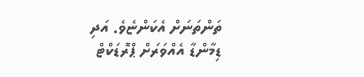ތަންތަނަށް އެކަންޏެވެ. އަދި ޑިމާންޑާ އެއްވަރަށް ޕްރޮޑަކްޓް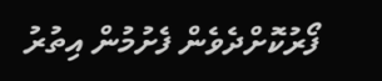ފޯރުކޮށްދެވެން ފެށުމުން އިތުރު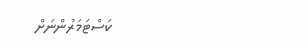ކަސްޓަމަރުންނަށް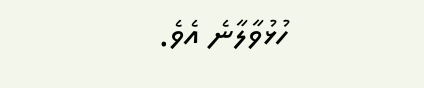ހުޅުވާލާނެ އެވެ.